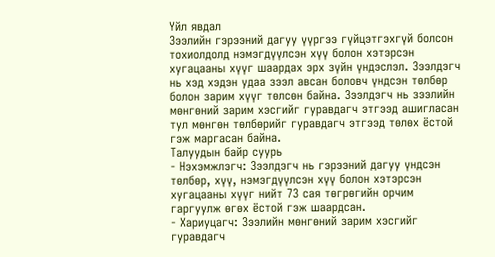Үйл явдал
Зээлийн гэрээний дагуу үүргээ гүйцэтгэхгүй болсон тохиолдолд нэмэгдүүлсэн хүү болон хэтэрсэн хугацааны хүүг шаардах эрх зүйн үндэслэл. Зээлдэгч нь хэд хэдэн удаа зээл авсан боловч үндсэн төлбөр болон зарим хүүг төлсөн байна. Зээлдэгч нь зээлийн мөнгөний зарим хэсгийг гуравдагч этгээд ашигласан тул мөнгөн төлбөрийг гуравдагч этгээд төлөх ёстой гэж маргасан байна.
Талуудын байр суурь
- Нэхэмжлэгч: Зээлдэгч нь гэрээний дагуу үндсэн төлбөр, хүү, нэмэгдүүлсэн хүү болон хэтэрсэн хугацааны хүүг нийт 73 сая төгрөгийн орчим гаргуулж өгөх ёстой гэж шаардсан.
- Хариуцагч: Зээлийн мөнгөний зарим хэсгийг гуравдагч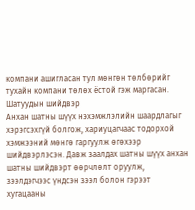компани ашигласан тул мөнгөн төлбөрийг тухайн компани төлөх ёстой гэж маргасан.
Шатуудын шийдвэр
Анхан шатны шүүх нэхэмжлэлийн шаардлагыг хэрэгсэхгүй болгож, хариуцагчаас тодорхой хэмжээний мөнгө гаргуулж өгөхээр шийдвэрлэсэн. Давж заалдах шатны шүүх анхан шатны шийдвэрт өөрчлөлт оруулж, зээлдэгчээс үндсэн зээл болон гэрээт хугацааны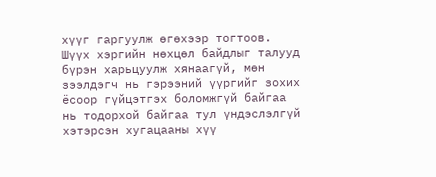хүүг гаргуулж өгөхээр тогтоов. Шүүх хэргийн нөхцөл байдлыг талууд бүрэн харьцуулж хянаагүй, мөн зээлдэгч нь гэрээний үүргийг зохих ёсоор гүйцэтгэх боломжгүй байгаа нь тодорхой байгаа тул үндэслэлгүй хэтэрсэн хугацааны хүү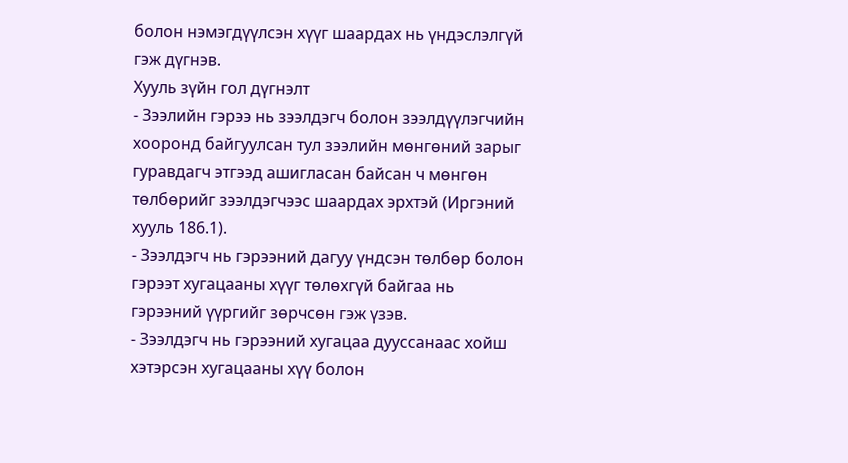болон нэмэгдүүлсэн хүүг шаардах нь үндэслэлгүй гэж дүгнэв.
Хууль зүйн гол дүгнэлт
- Зээлийн гэрээ нь зээлдэгч болон зээлдүүлэгчийн хооронд байгуулсан тул зээлийн мөнгөний зарыг гуравдагч этгээд ашигласан байсан ч мөнгөн төлбөрийг зээлдэгчээс шаардах эрхтэй (Иргэний хууль 186.1).
- Зээлдэгч нь гэрээний дагуу үндсэн төлбөр болон гэрээт хугацааны хүүг төлөхгүй байгаа нь гэрээний үүргийг зөрчсөн гэж үзэв.
- Зээлдэгч нь гэрээний хугацаа дууссанаас хойш хэтэрсэн хугацааны хүү болон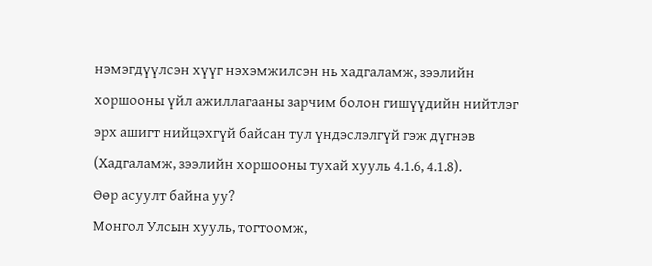нэмэгдүүлсэн хүүг нэхэмжилсэн нь хадгаламж, зээлийн хоршооны үйл ажиллагааны зарчим болон гишүүдийн нийтлэг эрх ашигт нийцэхгүй байсан тул үндэслэлгүй гэж дүгнэв (Хадгаламж, зээлийн хоршооны тухай хууль 4.1.6, 4.1.8).
Өөр асуулт байна уу?
Монгол Улсын хууль, тогтоомж,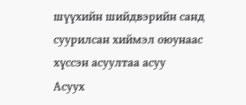шүүхийн шийдвэрийн санд суурилсан хиймэл оюунаас хүссэн асуултаа асуу
Асуух